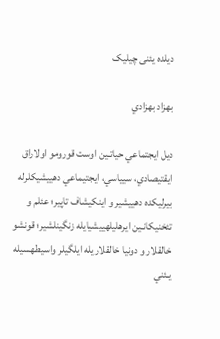دیلده یئنی چیلیک

بهزاد بهزادي

ديل ايجتماعي حياتـين اوست قورومو اولاراق ايقتيصادي، سيياسي، ايجتيماعي دهييشيکلرله بيرليکده دهييشير و اينکيشاف تاپير؛ عئلم و تئخنيکانـين ايرهليلهييشيايله زنگينلشير؛ قونشو خالقلار و دونيا خالقلاريله ايلگيلر واسيطهسيله يـئني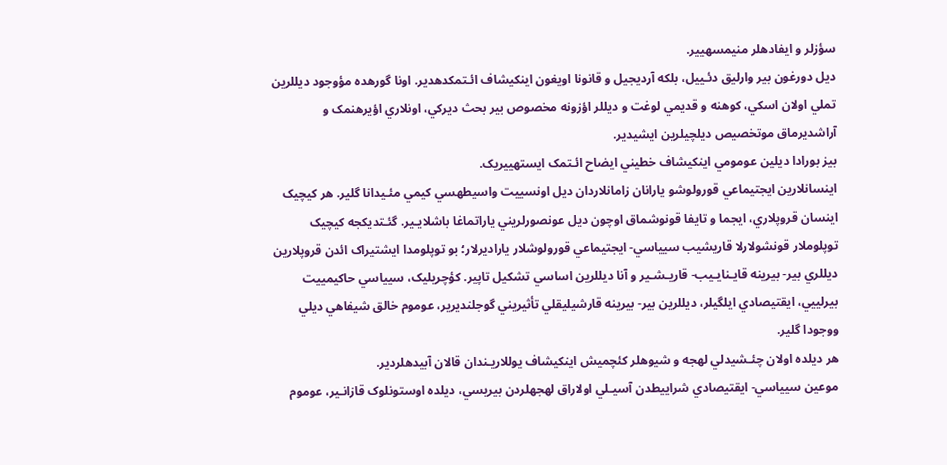سؤزلر و ايفادهلر منيمسهيير.
ديل دورغون بير وارليق دئـييل، بلکه آرديجيل و قانونا اويغون اينکيشاف ائـتمکدهدير. اونا گورهده مؤوجود ديللرين تملي اولان اسکي، کوهنه و قديمي لوغت و ديللر اؤزونه مخصوص بير بحث ديرکي، اونلاري اؤيرهنمک و آراشديرماق موتخصيص ديلچيلرين ايشيدير.
بيز بورادا ديلين عومومي اينکيشاف خطيني ايضاح ائـتمک ايستهييريک.
اينسانلارين ايجتيماعي قورولوشو يارانان زامانلاردان ديل اونسييت واسيطهسي کيمي مئـيدانا گلير. هر کيچيک اينسان قروپلاري، ايجما و تايفا قونوشماق اوچون ديل عونصورلريني ياراتماغا باشلايـير. گئـتديکجه کيچيک توپلوملار قونشولارلا قاريشيب سيياسي- ايجتيماعي قورولوشلار ياراديرلار؛ بو توپلومدا ايشتيراک ائدن قروپلارين ديللري بير- بيرينه قايـنايـيب- قاريـشـير و آنا ديللرين اساسي تشکيل تاپير. کؤچريليک، سيياسي حاکيمييت بيرلييي، ايقتيصادي ايلگيلر، ديللرين بير- بيرينه قارشيليقلي تأثيريني گوجلنديرير، عوموم خالق شيفاهي ديلي ووجودا گلير.
هر ديلده اولان چئـشيدلي لهجه و شيوهلر کئچميش اينکيشاف يوللاريـندان قالان آبيدهلردير.
موعين سيياسي- ايقتيصادي شراييطدن آسيـلي اولاراق لهجهلردن بيريسي، ديلده اوستونلوک قازانـير، عوموم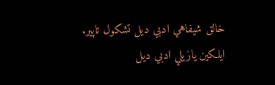خالق شيفاهي ادبي ديل تشکول تاپير. ايلکين يازيلي ادبي ديل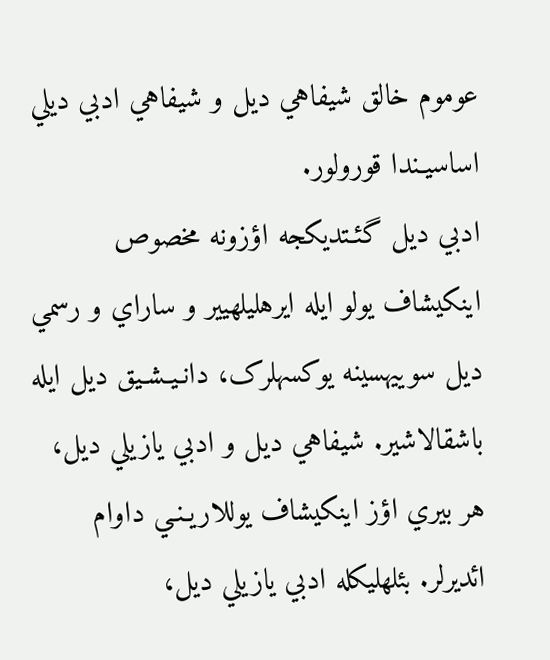عوموم خالق شيفاهي ديل و شيفاهي ادبي ديلي اساسيـندا قورولور.
ادبي ديل گئـتديکجه اؤزونه مخصوص اينکيشاف يولو ايله ايرهليلهيير و ساراي و رسمي ديل سوييهسينه يوکسهلرک، دانـيـشـيق ديل ايله باشقالاشير. شيفاهي ديل و ادبي يازيلي ديل، هر بيري اؤز اينکيشاف يوللاريـنـي داوام ائديرلر. بئلهليکله ادبي يازيلي ديل،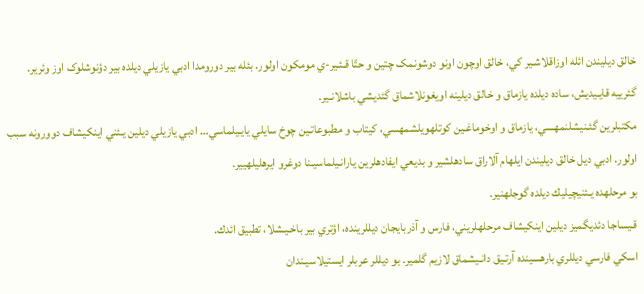خالق ديليندن ائله اوزاقلاشـير کي، خالق اوچون اونو دوشونمک چتين و حتّا قـئـير-ي مومکون اولور. بئله بير دورومدا ادبي يازيلي ديلده بير دؤنوشلوک اوز وئرير. گئرييه قايـيديش، ساده ديلده يازماق و خالق ديلينه اويغونلاشماق گئديشي باشلانـير.
مکتبلرين گئـنيشلنمهسي، يازماق و اوخوماغـين کوتلهويلشمهسي، کيتاب و مطبوعاتـين چوخ سايلي يايـيلماسي… ادبي يازيلي ديلين يـئني اينکيشاف دوورونه سبب اولور. ادبي ديل خالق ديليندن ايلهام آلاراق سادهلشير و بديعي ايفادهلرين يارانـيلماسيـنا دوغرو ايرهليلهيير.
بو مرحلهده يـئنيچيليك ديلده گوجلهنير.
قـيساجا دئديگميز ديلين اينكيشاف مرحلهلريني، فارس و آذربايجان ديللرينده، اؤتري بير باخـيـشلا، تطبيق ائدك.
اسكي فارسي ديللري بارهسينده آرتـيق دانـيشماق لازيم گلمير. بو ديللر عربلر ايستيلاسيـندان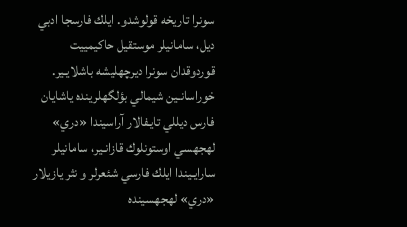سونرا تاريخه قولوشدو. ايلك فارسجا ادبي ديل، سامانيلر موستقيل حاكيمييت قوردوقدان سونرا ديرچهليشه باشلايـير. خوراسانـين شيمالي بؤلگهلرينده ياشايان فارس ديللي تايـفالار آراسيندا «دري» لهجهسي اوستونلوك قازانـير، سامانيلر سارايـيندا ايلك فارسي شئعرلر و نثر يازيلار «دري» لهجهسينده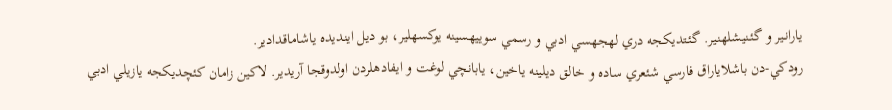يارانـير و گئـنيشلهنير. گئـتديكجه دري لهجهسي ادبي و رسمي سوييهسينه يوكسهلير، بو ديل اينديده ياشاماقدادير.
رودكي-دن باشلاياراق فارسي شئعري ساده و خالق ديلينه ياخين، يابانچي لوغت و ايفادهلردن اولدوقجا آريدير. لاكين زامان كئچديكجه يازيلي ادبي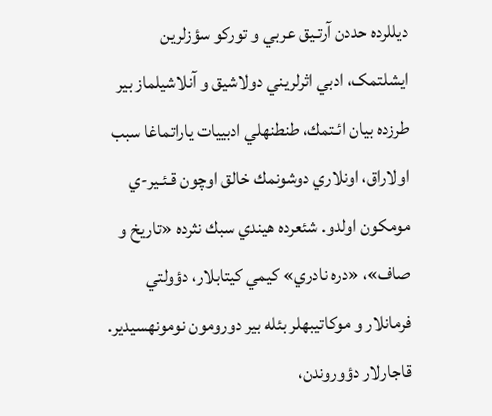ديللرده حددن آرتـيق عربي و توركو سؤزلرين ايشلتمک، ادبي اثرلريني دولاشيق و آنلاشيلماز بير طرزده بيان ائـتمك، طنطنهلي ادبييات ياراتماغا سبب اولاراق، اونلاري دوشونمك خالق اوچون قـئـير-ي مومكون اولدو. شئعرده هيندي سبك نثرده «تاريخ و صاف»، «دره نادري» كيمي كيتابلار، دؤولتي فرمانلار و موكاتيبهلر بئله بير دورومون نومونهسيدير.
قاجارلار دؤوروندن،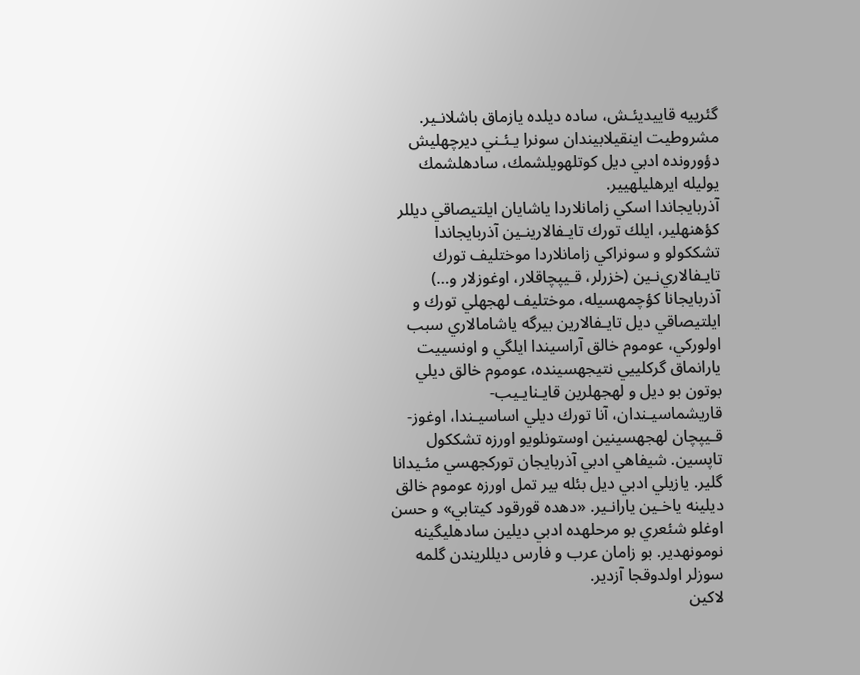گئرييه قاييديئـش، ساده ديلده يازماق باشلانـير. مشروطيت اينقيلابيندان سونرا يـئـني ديرچهليش دؤورونده ادبي ديل كوتلهويلشمك، سادهلشمك يوليله ايرهليلهيير.
آذربايجاندا اسكي زامانلاردا ياشايان ايلتيصاقي ديللر كؤهنهلير، ايلك تورك تايـفالارينـين آذربايجاندا تشككولو و سونراكي زامانلاردا موختليف تورك تايـفالاري‌نـين (خزرلر، قـيپچاقلار، اوغوزلار و…) آذربايجانا كؤچمهسيله، موختليف لهجهلي تورك و ايلتيصاقي ديل تايـفالارين بيرگه ياشامالاري سبب اولوركي، عوموم خالق آراسيندا ايلگي و اونسييت يارانماق گركلييي نتيجهسينده، عوموم خالق ديلي بوتون بو ديل و لهجهلرين قايـنايـيب- قاريشماسيـندان، آنا تورك ديلي اساسيـندا، اوغوز- قـيپچان لهجهسينين اوستونلويو اورزه تشككول تاپسين. شيفاهي ادبي آذربايجان توركجهسي مئـيدانا گلير. يازيلي ادبي ديل بئله بير تمل اورزه عوموم خالق ديلينه ياخـين يارانـير. «دهده قورقود کيتابي» و حسن اوغلو شئعري بو مرحلهده ادبي ديلين سادهليگينه نومونهدير. بو زامان عرب و فارس ديللريندن گلمه سوزلر اولدوقجا آزدير.
لاكين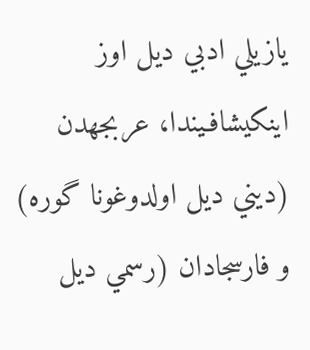يازيلي ادبي ديل اوز اينكيشافـيندا، عربجهدن (ديني ديل اولدوغونا گوره) و فارسجادان (رسمي ديل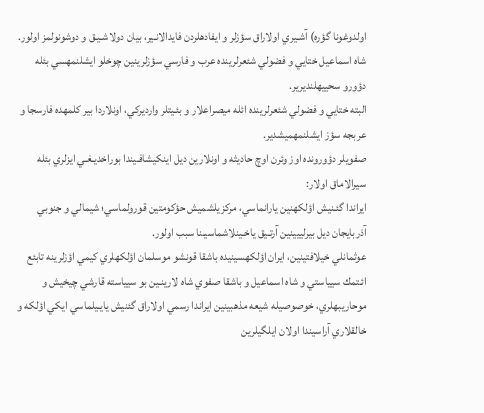اولدوغونا گؤره) آشـيري اولاراق سؤزلر و ايفادهلردن فايدالانـير، بيان دولاشـيـق و دوشونولمز اولور. شاه اسماعيل ختايي و فضولي شئعرلرينده عرب و فارسي سؤزلرينين چوخلو ايشلنمهسي بئله دؤورو سحييهلنديرير.
البته ختايي و فضولي شئعرلرينده ائله ميصراعلار و بئـيتلر وارديركي، اونلاردا بير كلمهده فارسجا و عربجه سؤز ايشلنمهميشدير.
صفويلر دؤورونده اوز وئرن اوچ حاديثه و اونلارين ديل اينكيشافـيندا بوراخديـغـي ايزلري بئله سيرالاماق اولار:
ايراندا گئـنيش اؤلكهنين يارانماسي، مركزيلشميش حؤكومتين قورولماسي؛ شيمالي و جنوبي آذربايجان ديل بيرلييينين آرتـيق ياخـينلاشماسيـنا سبب اولور.
عوثمانلي خيلافتينين، ايران اؤلكهسينيده باشقا قونشو موسلمان اؤلكهلري كيمي اؤزلرينه تابئع ائـتمك سيياستي و شاه اسماعيل و باشقا صفوي شاه لارينـين بو سيياسته قارشي چيخيش و موحاريبهلري، خوصوصيله شيعه مذهبينين ايراندا رسمي اولاراق گئنيش يايـيلماسي ايكي اؤلكه و خالقلاري آراسيندا اولان ايلگيلرين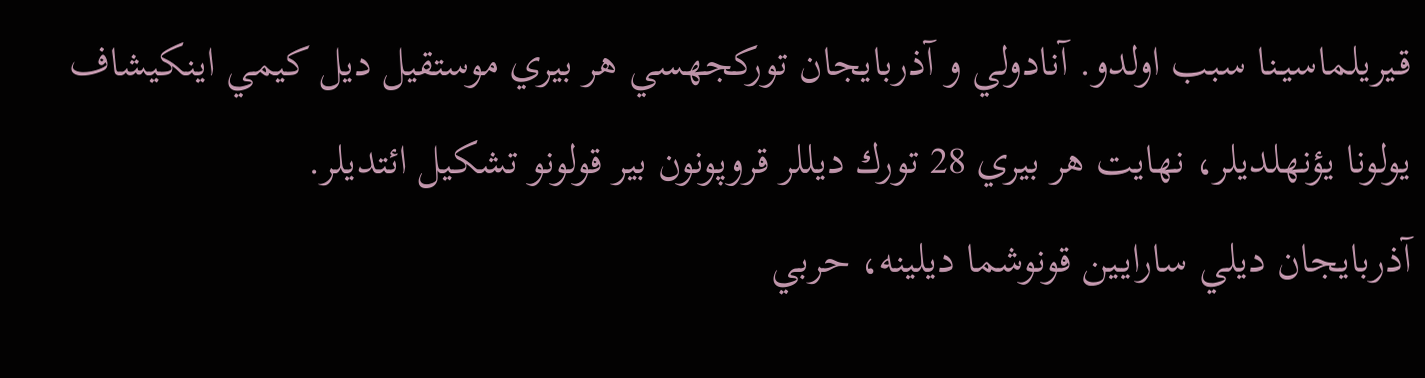قـيريلماسيـنا سبب اولدو. آنادولي و آذربايجان توركجهسي هر بيري موستقيل ديل كيمي اينكيشاف يولونا يؤنهلديلر، نهايت هر بيري 28 تورك ديللر قروپونون بير قولونو تشكيل ائتديلر.
آذربايجان ديلي سارايـين قونوشما ديلينه، حربي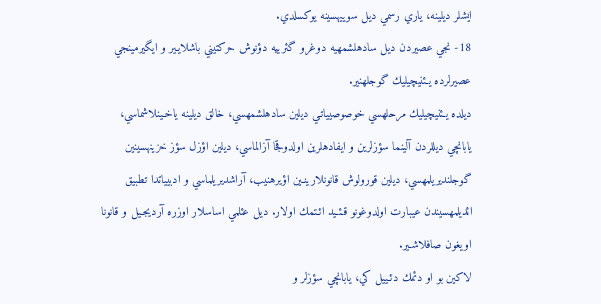ايشلر ديلينه، ياري رسمي ديل سوييهسينه يوكسلدي.
18- نجي عصيردن ديل سادهلشمهيه دوغرو گئرييه دؤنوش حركتيني باشلايـير و ايگيرمينجي عصيرلرده يـئنيچيليك گوجلهنير.
ديلده يـئنيچيليك مرحلهسي خوصوصيياتـي ديلين سادهلشمهسي، خالق ديلينه ياخـينلاشماسي، يابانچي ديللردن آلينما سؤزلرين و ايفادهلرين اولدوقجا آزالماسي، ديلين اؤزل سؤز خزينهسينين گوجلنديريلمهسي، ديلين قورولوش قانونلارينـين اؤيرهنيب، آراشديريلماسي و ادبيياتدا تطبيق ائديلمهسيندن عيبارت اولدوغونو قـئـيد ائـتمك اولار. ديل عئلمي اساسلار اوزره آرديجـيل و قانونا اويغون صافلاشـير.
لاكين بو او دئمك دئـييل كي، يابانچي سؤزلر و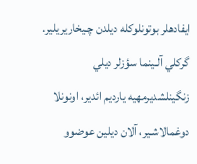ايفادهلر بوتونلوكله ديلدن چـيخاريريلير. گركلي آلـينما سؤزلر ديلي زنگينلشديرمهيه يارديم ائدير، اونونلا دوغمالاشـير، آلان ديلين عوضوو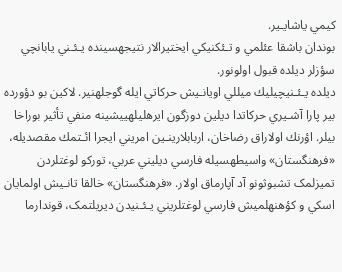كيمي ياشايـير.
بوندان باشقا عئلمي و تـئكنيكي ايختيرالار نتيجهسينده يـئـني يابانچي سؤزلر ديلده قبول اولونور.
ديلده يـئـنيچيليك ميللي اويانـيش حركاتي ايله گوجلهنير. لاكين بو دؤورده بير پارا آشـيري حركاتدا ديلين دوزگون ايرهليلهييشينه منفي تأثير بوراخا بيلر. اؤرنك اولاراق رضاخان، اربابلارينـين امريني ايجرا ائـتمك مقصديله، «فرهنگستان» واسيطهسيله فارسي ديليني عربي، توركو لوغتلردن تميزلمک تشبوثونو آد آپارماق اولار. «فرهنگستان» خالقا تانـيش اولمايان اسکي و کؤهنهلميش فارسي لوغتلريني يـئـنيدن ديريلتمک، قوندارما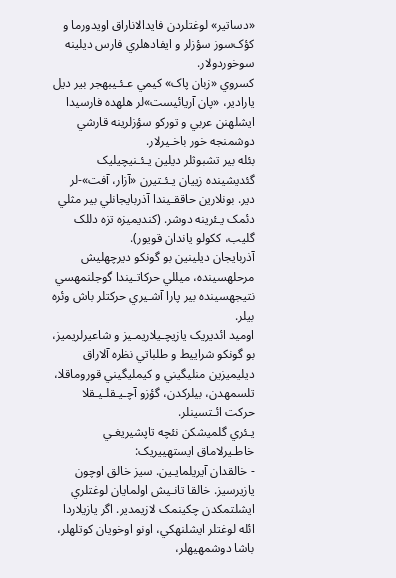«دساتير» لوغتلردن فايدالاناراق اويدورما و کؤک‌سوز سؤزلر و ايفادهلري فارس ديلينه سوخوردولار.
کسروي «زبان پاک» کيمي عـئـيبهجر بير ديل يارادير، «پان آريائيست»لر هلهده فارسيدا ايشلهنن عربي و تورکو سؤزلرينه قارشي دوشمنجه خور باخـيرلار.
بئله بير تشبوثلر ديلين يـئـنيچيليک گئديشينده زييان يـئـتيرن «آزار، آفت»-لر دير. بونلارين حاققـيندا آذربايجانلي بير مثلي دئمک يـئرينه دوشر. (کنديميزه تزه دللک گليب، ککولو ياندان قويور).
آذربايجان ديلينين بو گونکو ديرچهليش مرحلهسينده، ميللي حرکاتـيندا گوجلنمهسي نتيجهسينده بير پارا آشـيري حرکتلر باش وئره بيلر.
اوميد ائديريک يازيچـيلاريمـيز و شاعيرلريميز، بو گونکو شراييط و طلباتي نظره آلاراق ديليميزين منليگيني و کيمليگيني قوروماقلا، تلسمهدن، بيلرکدن، گؤزو آچـيـقلـيـقلا حرکت ائـتسينلر.
يـئري گلميشکن نئچه تاپشيريغـي خاطـيرلاماق ايستهييريک:
- خالقدان آيريلمايـين. سيز خالق اوچون يازيرسيز. خالقا تانـيش اولمايان لوغتلري ايشلتمکدن چکينمک لازيمدير. اگر يازيلاردا ائله لوغتلر ايشلنهکي، اونو اوخويان کوتلهلر، باشا دوشمهيهلر،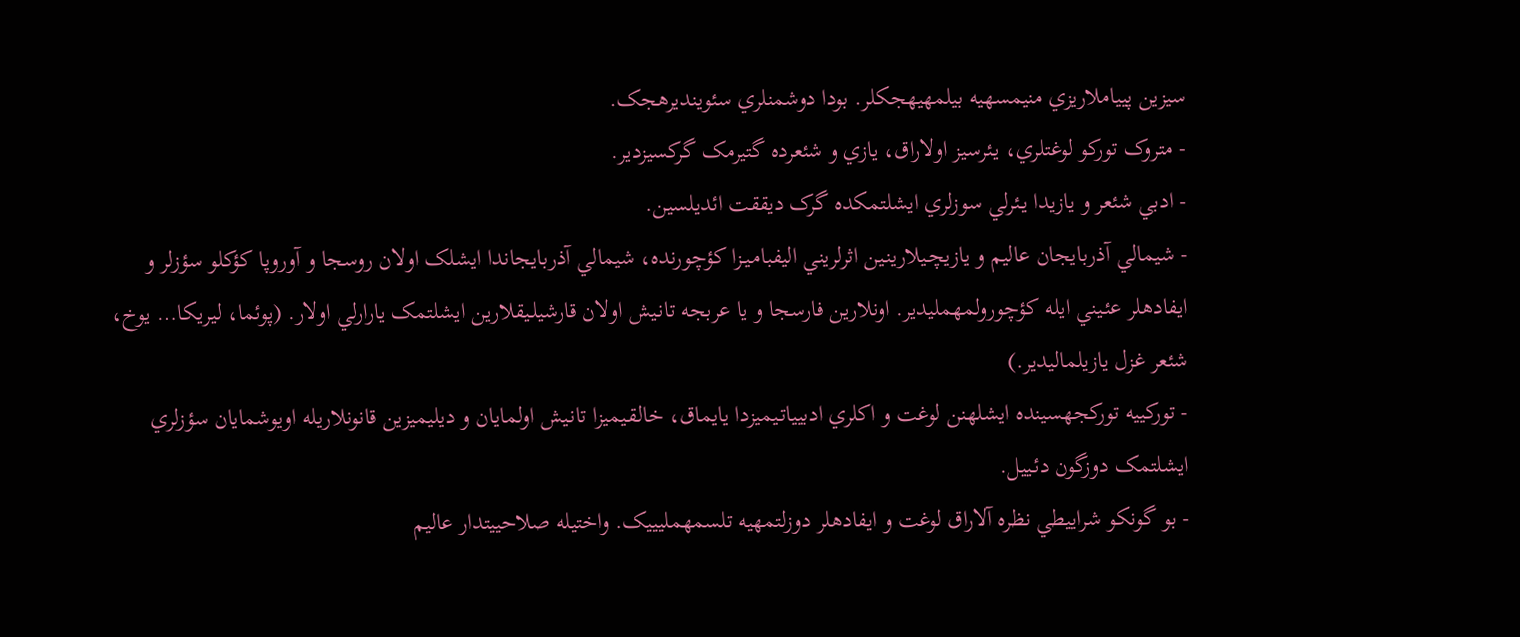سيزين پيياملاريزي منيمسهيه بيلمهيهجکلر. بودا دوشمنلري سئوينديرهجک.
- متروک تورکو لوغتلري، يـئرسيز اولاراق، يازي و شئعرده گتيرمک گرکسيزدير.
- ادبي شئعر و يازيدا يـئرلي سوزلري ايشلتمکده گرک ديققت ائديلسين.
- شيمالي آذربايجان عاليم و يازيچـيلارينـين اثرلريني اليفبامـيـزا کؤچورنده، شيمالي آذربايجاندا ايشلک اولان روسجا و آوروپا کؤکلو سؤزلر و ايفادهلر عئـيني ايله کؤچورولمهمليدير. اونلارين فارسجا و يا عربجه تانـيش اولان قارشيلـيقلارين ايشلتمک يارارلي اولار. (پوئما، ليريکا… يوخ، شئعر غزل يازيلماليدير.)
- تورکييه تورکجهسينده ايشلهنن لوغت و اکلري ادبيياتـيميزدا يايماق، خالقـيميزا تانـيش اولمايان و ديليميزين قانونلاريله اويوشمايان سؤزلري ايشلتمک دوزگون دئـييل.
- بو گونکو شراييطي نظره آلاراق لوغت و ايفادهلر دوزلتمهيه تلسمهمليييک. واختيله صلاحييتدار عاليم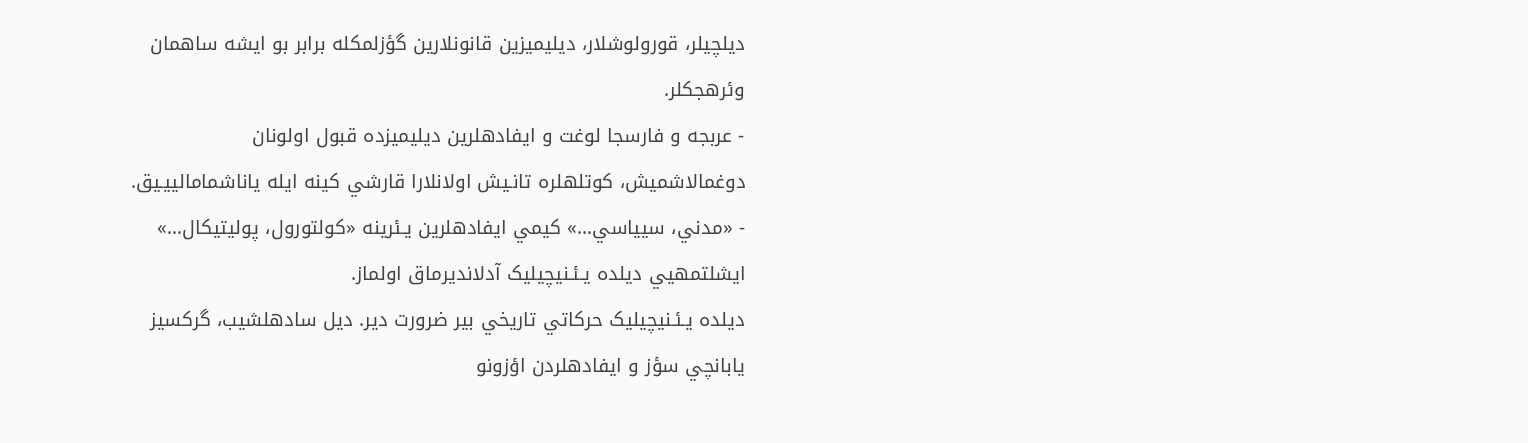ديلچيلر، قورولوشلار، ديليميزين قانونلارين گؤزلمکله برابر بو ايشه ساهمان وئرهجکلر.
- عربجه و فارسجا لوغت و ايفادهلرين ديليميزده قبول اولونان دوغمالاشميش، کوتلهلره تانـيش اولانلارا قارشي کينه ايله ياناشمامالييـيق.
- «مدني، سيياسي…» کيمي ايفادهلرين يـئرينه «کولتورول، پوليتيکال…» ايشلتمهيي ديلده يـئـنيچيليک آدلانديرماق اولماز.
ديلده يـئـنيچيليک حرکاتي تاريخي بير ضرورت دير. ديل سادهلشيب، گرکسيز يابانچي سؤز و ايفادهلردن اؤزونو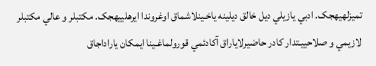تميزلهيهجک. ادبي يازيلي ديل خالق ديلينه ياخـينلاشماق اوغروندا ايرهلييهجک. مکتبلر و عالي مکتبلر لازيمي و صلاحييـتدار کادر حاضيرلاياراق آکادئمي قورولماغـينا ايمکان ياراداجاق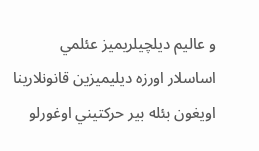و عاليم ديلچيلريميز عئلمي اساسلار اورزه ديليميزين قانونلارينا اويغون بئله بير حرکتيني اوغورلو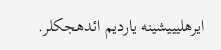ايرهليييشينه يارديم ائدهجکلر.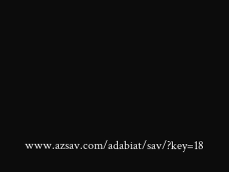www.azsav.com/adabiat/sav/?key=18